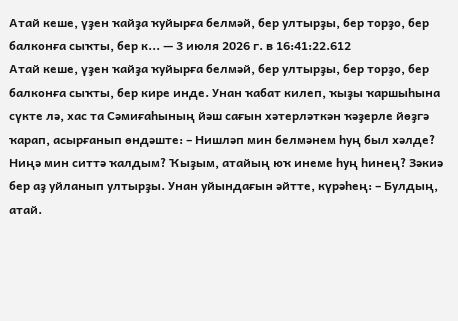Атай кеше, үҙен ҡайҙа ҡуйырға белмәй, бер ултырҙы, бер торҙо, бер балконға сыҡты, бер к... — 3 июля 2026 г. в 16:41:22.612
Атай кеше, үҙен ҡайҙа ҡуйырға белмәй, бер ултырҙы, бер торҙо, бер балконға сыҡты, бер кире инде. Унан ҡабат килеп, ҡыҙы ҡаршыһына сүкте лә, хас та Сәмиғаһының йәш сағын хәтерләткән ҡәҙерле йөҙгә ҡарап, асырғанып өндәште: – Нишләп мин белмәнем һуң был хәлде? Ниңә мин ситтә ҡалдым? Ҡыҙым, атайың юҡ инеме һуң һинең? Зәкиә бер аҙ уйланып ултырҙы. Унан уйындағын әйтте, күрәһең: – Булдың, атай.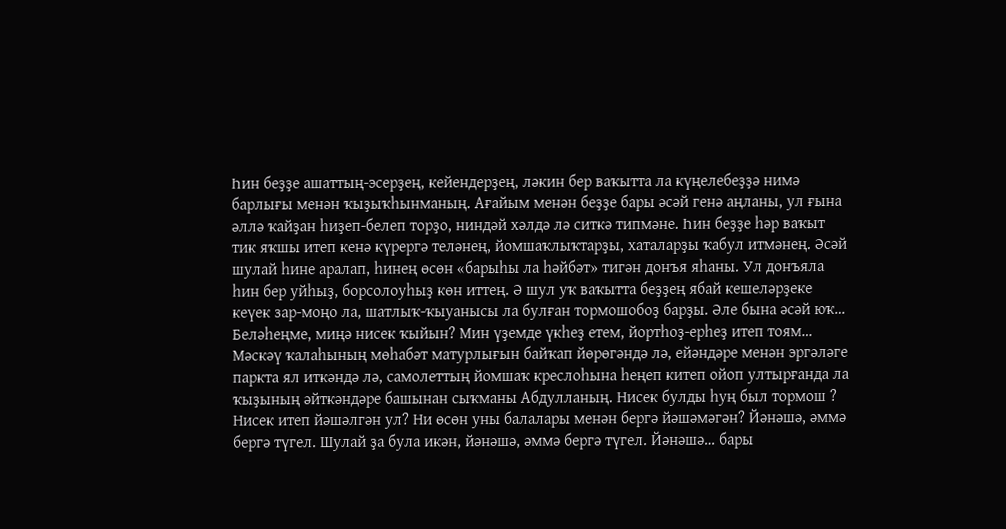Һин беҙҙе ашаттың-эсерҙең, кейендерҙең, ләкин бер ваҡытта ла күңелебеҙҙә нимә барлығы менән ҡыҙыҡһынманың. Ағайым менән беҙҙе бары әсәй генә аңланы, ул ғына әллә ҡайҙан һиҙеп-белеп торҙо, ниндәй хәлдә лә ситкә типмәне. Һин беҙҙе һәр ваҡыт тик яҡшы итеп кенә күрергә теләнең, йомшаҡлыҡтарҙы, хаталарҙы ҡабул итмәнең. Әсәй шулай һине аралап, һинең өсөн «барыһы ла һәйбәт» тигән донъя яһаны. Ул донъяла һин бер уйһыҙ, борсолоуһыҙ көн иттең. Ә шул уҡ ваҡытта беҙҙең ябай кешеләрҙеке кеүек зар-моңо ла, шатлыҡ-ҡыуанысы ла булған тормошобоҙ барҙы. Әле бына әсәй юҡ… Беләһеңме, миңә нисек ҡыйын? Мин үҙемде үкһеҙ етем, йортһоҙ-ерһеҙ итеп тоям… Мәскәү ҡалаһының мөһабәт матурлығын байҡап йөрөгәндә лә, ейәндәре менән эргәләге паркта ял иткәндә лә, самолеттың йомшаҡ креслоһына һеңеп китеп ойоп ултырғанда ла ҡыҙының әйткәндәре башынан сыҡманы Абдулланың. Нисек булды һуң был тормош ? Нисек итеп йәшәлгән ул? Ни өсөн уны балалары менән бергә йәшәмәгән? Йәнәшә, әммә бергә түгел. Шулай ҙа була икән, йәнәшә, әммә бергә түгел. Йәнәшә… бары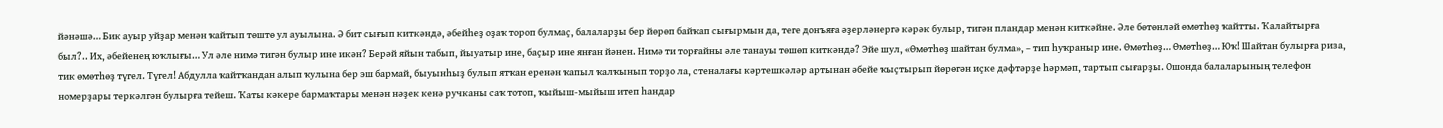йәнәшә… Бик ауыр уйҙар менән ҡайтып төштө ул ауылына. Ә бит сығып киткәндә, әбейһеҙ оҙаҡ тороп булмаҫ, балаларҙы бер йөрөп байҡап сығырмын да, теге донъяға әҙерләнергә кәрәк булыр, тигән пландар менән киткәйне. Әле бөтөнләй өмөтһөҙ ҡайтты. Ҡалайтырға был?.. Их, әбейенең юҡлығы… Ул әле нимә тигән булыр ине икән? Берәй яйын табып, йыуатыр ине, баҫыр ине янған йәнен. Нимә ти торғайны әле танауы төшөп киткәндә? Эйе шул, «Өмөтһөҙ шайтан булма», – тип һуҡраныр ине. Өмөтһөҙ… Өмөтһөҙ… Юҡ! Шайтан булырға риза, тик өмөтһөҙ түгел. Түгел! Абдулла ҡайтҡандан алып ҡулына бер эш бармай, быуынһыҙ булып ятҡан еренән ҡапыл ҡалҡынып торҙо ла, стеналағы кәртешкәләр артынан әбейе ҡыҫтырып йөрөгән иҫке дәфтәрҙе һәрмәп, тартып сығарҙы. Ошонда балаларының телефон номерҙары теркәлгән булырға тейеш. Ҡаты кәкере бармаҡтары менән нәҙек кенә ручканы саҡ тотоп, ҡыйыш-мыйыш итеп һандар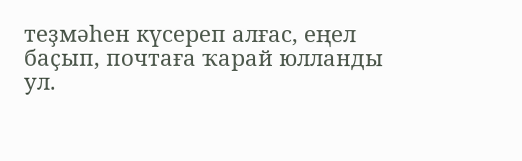теҙмәһен күсереп алғас, еңел баҫып, почтаға ҡарай юлланды ул.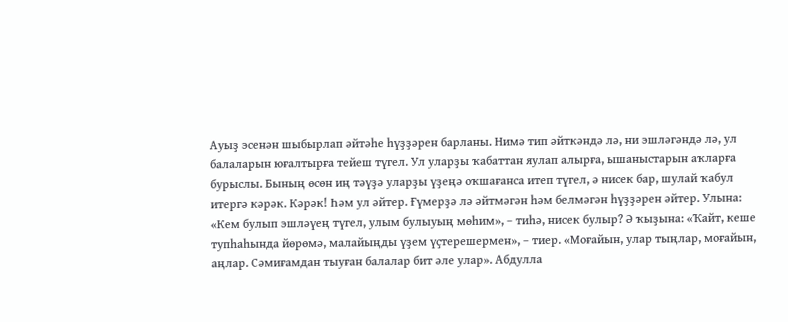Ауыҙ эсенән шыбырлап әйтәһе һүҙҙәрен барланы. Нимә тип әйткәндә лә, ни эшләгәндә лә, ул балаларын юғалтырға тейеш түгел. Ул уларҙы ҡабаттан яулап алырға, ышаныстарын аҡларға бурыслы. Бының өсөн иң тәүҙә уларҙы үҙеңә оҡшағанса итеп түгел, ә нисек бар, шулай ҡабул итергә кәрәк. Кәрәк! Һәм ул әйтер. Ғүмерҙә лә әйтмәгән һәм белмәгән һүҙҙәрен әйтер. Улына: «Кем булып эшләүең түгел, улым булыуың мөһим», – тиһә, нисек булыр? Ә ҡыҙына: «Ҡайт, кеше тупһаһында йөрөмә, малайыңды үҙем үҫтерешермен», – тиер. «Моғайын, улар тыңлар, моғайын, аңлар. Сәмиғамдан тыуған балалар бит әле улар». Абдулла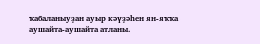ҡабаланыуҙан ауыр кәүҙәһен ян-яҡҡа аушайта-аушайта атланы.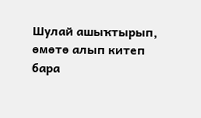Шулай ашыҡтырып, өмөтө алып китеп бара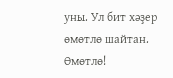уны. Ул бит хәҙер өмөтлө шайтан. Өмөтлө!